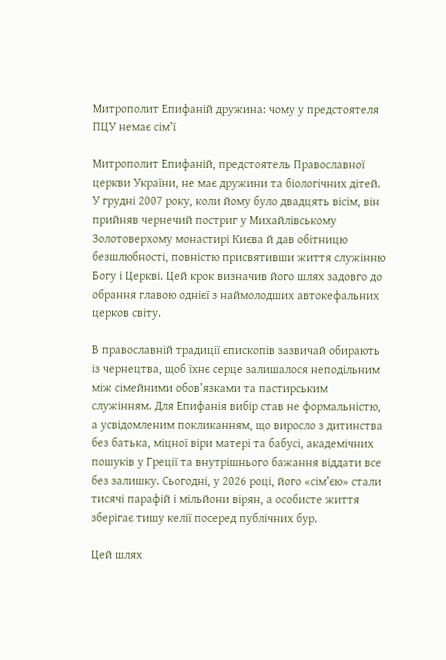Митрополит Епифаній дружина: чому у предстоятеля ПЦУ немає сім’ї

Митрополит Епифаній, предстоятель Православної церкви України, не має дружини та біологічних дітей. У грудні 2007 року, коли йому було двадцять вісім, він прийняв чернечий постриг у Михайлівському Золотоверхому монастирі Києва й дав обітницю безшлюбності, повністю присвятивши життя служінню Богу і Церкві. Цей крок визначив його шлях задовго до обрання главою однієї з наймолодших автокефальних церков світу.

В православній традиції єпископів зазвичай обирають із чернецтва, щоб їхнє серце залишалося неподільним між сімейними обов’язками та пастирським служінням. Для Епифанія вибір став не формальністю, а усвідомленим покликанням, що виросло з дитинства без батька, міцної віри матері та бабусі, академічних пошуків у Греції та внутрішнього бажання віддати все без залишку. Сьогодні, у 2026 році, його «сім’єю» стали тисячі парафій і мільйони вірян, а особисте життя зберігає тишу келії посеред публічних бур.

Цей шлях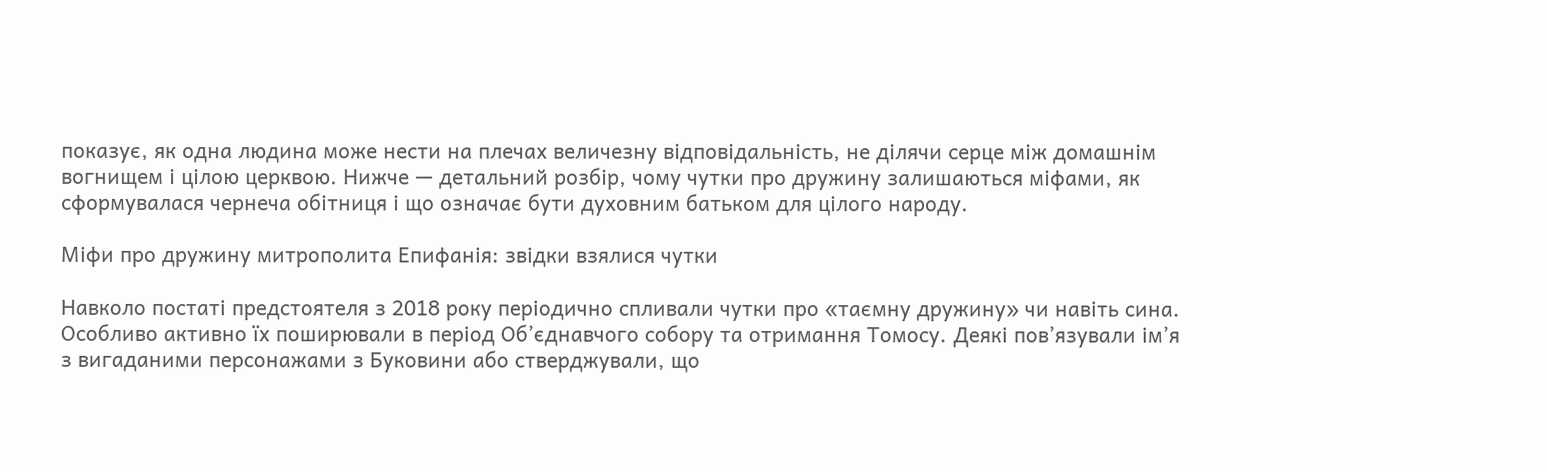показує, як одна людина може нести на плечах величезну відповідальність, не ділячи серце між домашнім вогнищем і цілою церквою. Нижче — детальний розбір, чому чутки про дружину залишаються міфами, як сформувалася чернеча обітниця і що означає бути духовним батьком для цілого народу.

Міфи про дружину митрополита Епифанія: звідки взялися чутки

Навколо постаті предстоятеля з 2018 року періодично спливали чутки про «таємну дружину» чи навіть сина. Особливо активно їх поширювали в період Об’єднавчого собору та отримання Томосу. Деякі пов’язували ім’я з вигаданими персонажами з Буковини або стверджували, що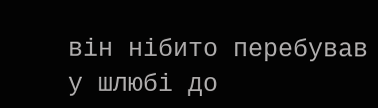він нібито перебував у шлюбі до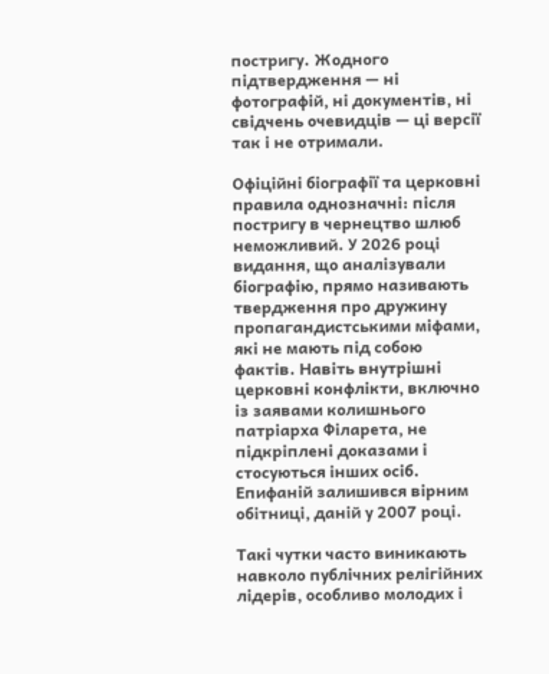постригу. Жодного підтвердження — ні фотографій, ні документів, ні свідчень очевидців — ці версії так і не отримали.

Офіційні біографії та церковні правила однозначні: після постригу в чернецтво шлюб неможливий. У 2026 році видання, що аналізували біографію, прямо називають твердження про дружину пропагандистськими міфами, які не мають під собою фактів. Навіть внутрішні церковні конфлікти, включно із заявами колишнього патріарха Філарета, не підкріплені доказами і стосуються інших осіб. Епифаній залишився вірним обітниці, даній у 2007 році.

Такі чутки часто виникають навколо публічних релігійних лідерів, особливо молодих і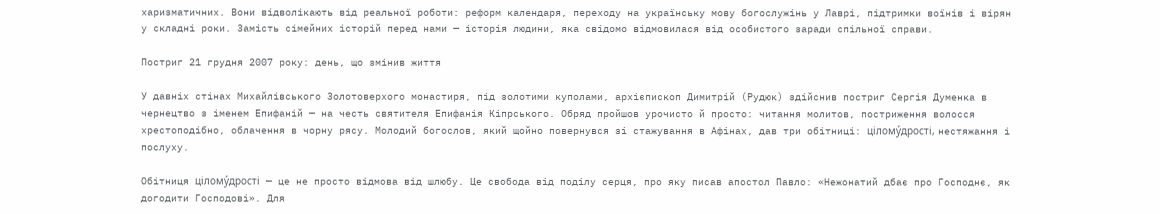харизматичних. Вони відволікають від реальної роботи: реформ календаря, переходу на українську мову богослужінь у Лаврі, підтримки воїнів і вірян у складні роки. Замість сімейних історій перед нами — історія людини, яка свідомо відмовилася від особистого заради спільної справи.

Постриг 21 грудня 2007 року: день, що змінив життя

У давніх стінах Михайлівського Золотоверхого монастиря, під золотими куполами, архієпископ Димитрій (Рудюк) здійснив постриг Сергія Думенка в чернецтво з іменем Епифаній — на честь святителя Епифанія Кіпрського. Обряд пройшов урочисто й просто: читання молитов, постриження волосся хрестоподібно, облачення в чорну рясу. Молодий богослов, який щойно повернувся зі стажування в Афінах, дав три обітниці: цілому́дрості, нестяжання і послуху.

Обітниця цілому́дрості — це не просто відмова від шлюбу. Це свобода від поділу серця, про яку писав апостол Павло: «Нежонатий дбає про Господнє, як догодити Господові». Для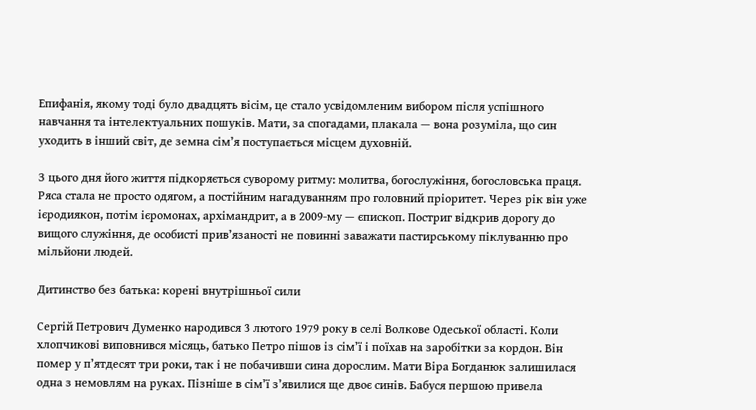Епифанія, якому тоді було двадцять вісім, це стало усвідомленим вибором після успішного навчання та інтелектуальних пошуків. Мати, за спогадами, плакала — вона розуміла, що син уходить в інший світ, де земна сім’я поступається місцем духовній.

З цього дня його життя підкоряється суворому ритму: молитва, богослужіння, богословська праця. Ряса стала не просто одягом, а постійним нагадуванням про головний пріоритет. Через рік він уже ієродиякон, потім ієромонах, архімандрит, а в 2009-му — єпископ. Постриг відкрив дорогу до вищого служіння, де особисті прив’язаності не повинні заважати пастирському піклуванню про мільйони людей.

Дитинство без батька: корені внутрішньої сили

Сергій Петрович Думенко народився 3 лютого 1979 року в селі Волкове Одеської області. Коли хлопчикові виповнився місяць, батько Петро пішов із сім’ї і поїхав на заробітки за кордон. Він помер у п’ятдесят три роки, так і не побачивши сина дорослим. Мати Віра Богданюк залишилася одна з немовлям на руках. Пізніше в сім’ї з’явилися ще двоє синів. Бабуся першою привела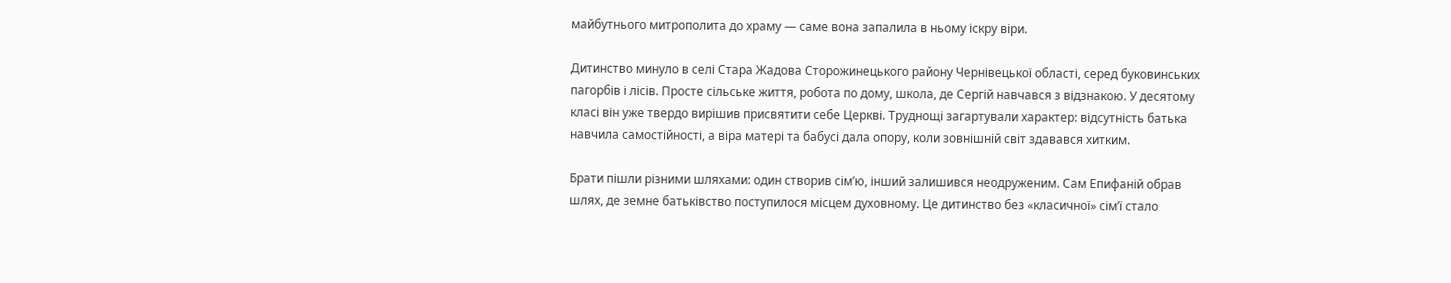майбутнього митрополита до храму — саме вона запалила в ньому іскру віри.

Дитинство минуло в селі Стара Жадова Сторожинецького району Чернівецької області, серед буковинських пагорбів і лісів. Просте сільське життя, робота по дому, школа, де Сергій навчався з відзнакою. У десятому класі він уже твердо вирішив присвятити себе Церкві. Труднощі загартували характер: відсутність батька навчила самостійності, а віра матері та бабусі дала опору, коли зовнішній світ здавався хитким.

Брати пішли різними шляхами: один створив сім’ю, інший залишився неодруженим. Сам Епифаній обрав шлях, де земне батьківство поступилося місцем духовному. Це дитинство без «класичної» сім’ї стало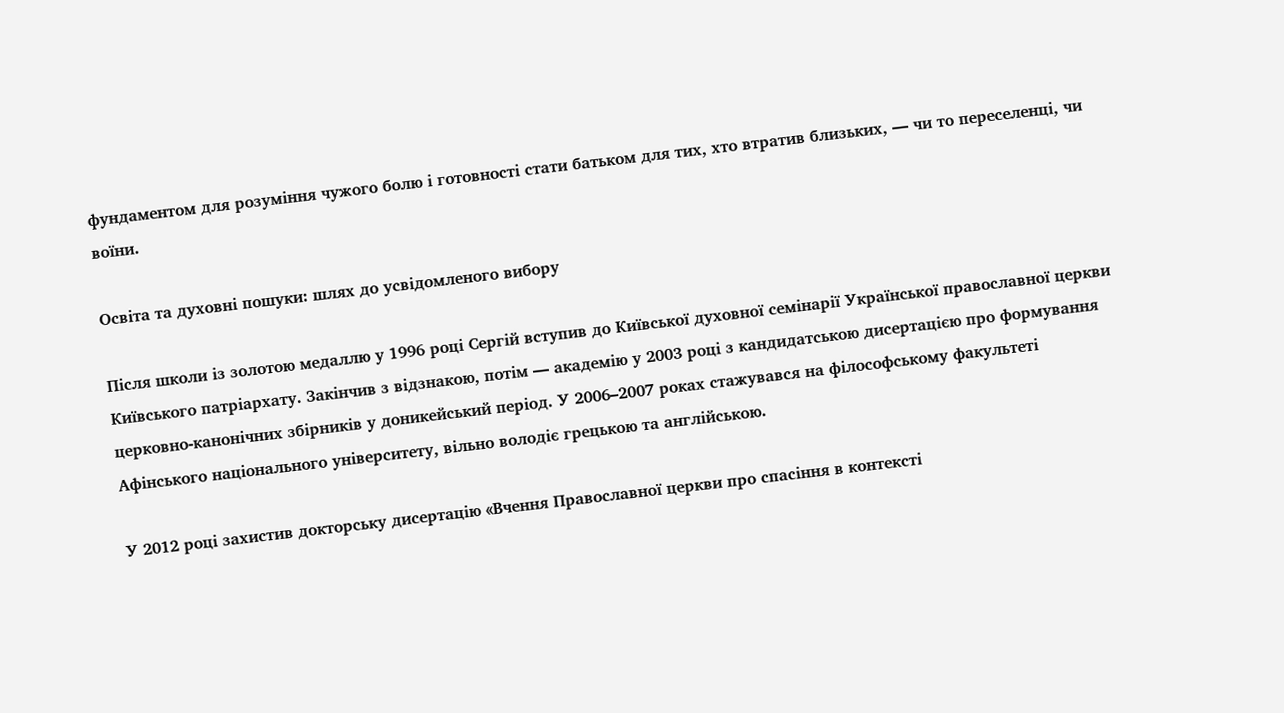фундаментом для розуміння чужого болю і готовності стати батьком для тих, хто втратив близьких, — чи то переселенці, чи воїни.

Освіта та духовні пошуки: шлях до усвідомленого вибору

Після школи із золотою медаллю у 1996 році Сергій вступив до Київської духовної семінарії Української православної церкви Київського патріархату. Закінчив з відзнакою, потім — академію у 2003 році з кандидатською дисертацією про формування церковно-канонічних збірників у доникейський період. У 2006–2007 роках стажувався на філософському факультеті Афінського національного університету, вільно володіє грецькою та англійською.

У 2012 році захистив докторську дисертацію «Вчення Православної церкви про спасіння в контексті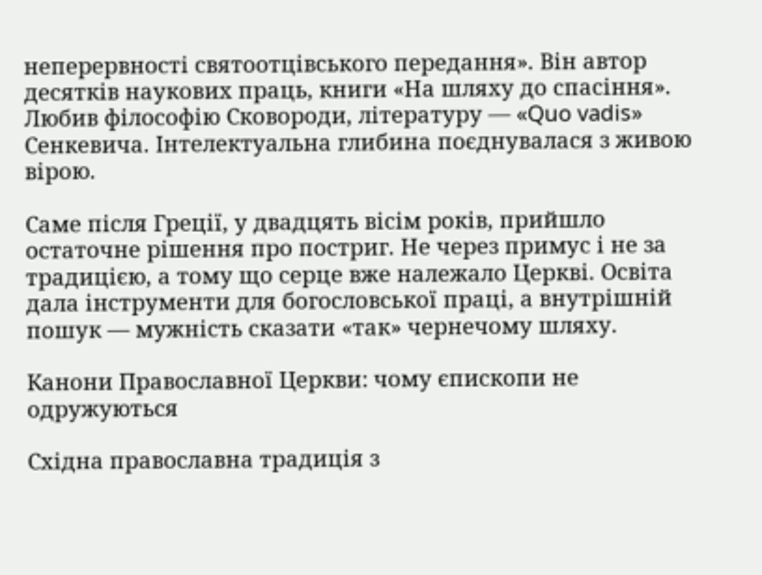неперервності святоотцівського передання». Він автор десятків наукових праць, книги «На шляху до спасіння». Любив філософію Сковороди, літературу — «Quo vadis» Сенкевича. Інтелектуальна глибина поєднувалася з живою вірою.

Саме після Греції, у двадцять вісім років, прийшло остаточне рішення про постриг. Не через примус і не за традицією, а тому що серце вже належало Церкві. Освіта дала інструменти для богословської праці, а внутрішній пошук — мужність сказати «так» чернечому шляху.

Канони Православної Церкви: чому єпископи не одружуються

Східна православна традиція з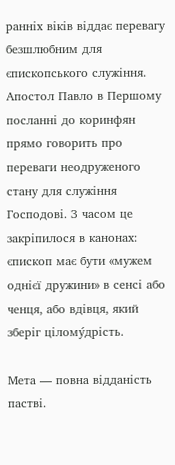ранніх віків віддає перевагу безшлюбним для єпископського служіння. Апостол Павло в Першому посланні до коринфян прямо говорить про переваги неодруженого стану для служіння Господові. З часом це закріпилося в канонах: єпископ має бути «мужем однієї дружини» в сенсі або ченця, або вдівця, який зберіг цілому́дрість.

Мета — повна відданість пастві.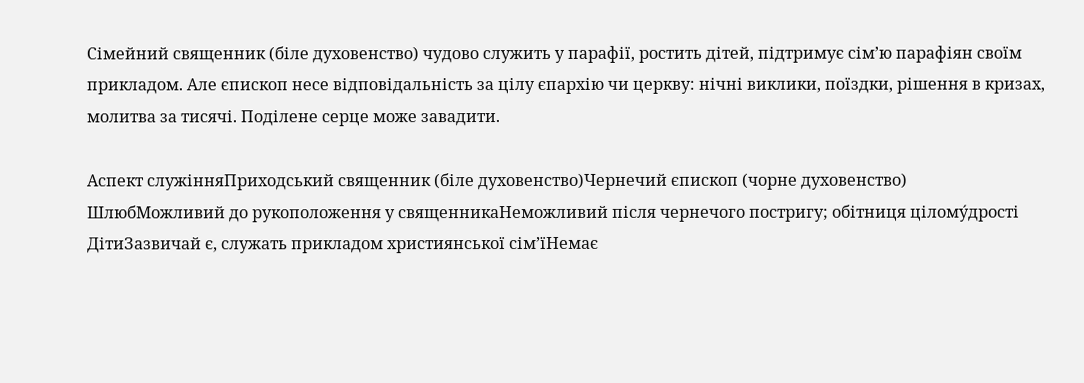Сімейний священник (біле духовенство) чудово служить у парафії, ростить дітей, підтримує сім’ю парафіян своїм прикладом. Але єпископ несе відповідальність за цілу єпархію чи церкву: нічні виклики, поїздки, рішення в кризах, молитва за тисячі. Поділене серце може завадити.

Аспект служінняПриходський священник (біле духовенство)Чернечий єпископ (чорне духовенство)
ШлюбМожливий до рукоположення у священникаНеможливий після чернечого постригу; обітниця цілому́дрості
ДітиЗазвичай є, служать прикладом християнської сім’їНемає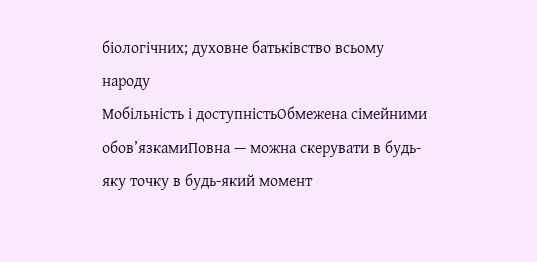біологічних; духовне батьківство всьому народу
Мобільність і доступністьОбмежена сімейними обов’язкамиПовна — можна скерувати в будь-яку точку в будь-який момент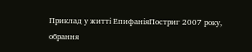Приклад у житті ЕпифаніяПостриг 2007 року, обрання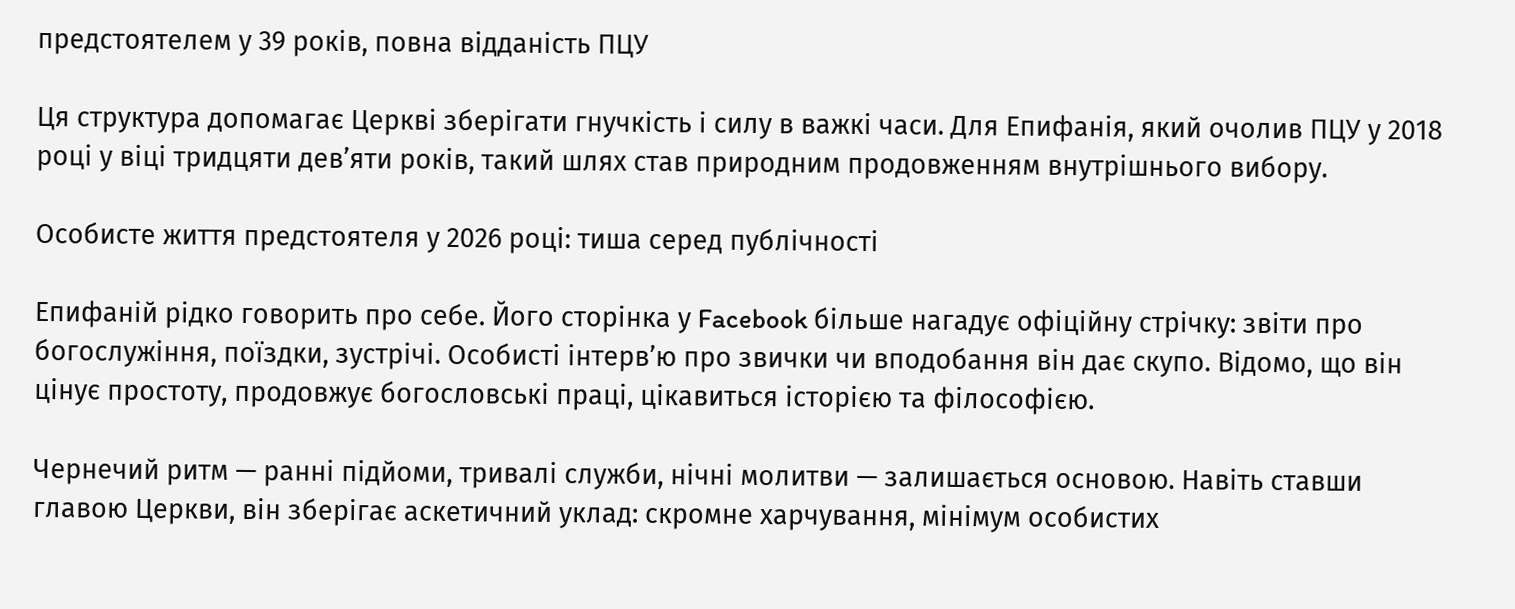предстоятелем у 39 років, повна відданість ПЦУ

Ця структура допомагає Церкві зберігати гнучкість і силу в важкі часи. Для Епифанія, який очолив ПЦУ у 2018 році у віці тридцяти дев’яти років, такий шлях став природним продовженням внутрішнього вибору.

Особисте життя предстоятеля у 2026 році: тиша серед публічності

Епифаній рідко говорить про себе. Його сторінка у Facebook більше нагадує офіційну стрічку: звіти про богослужіння, поїздки, зустрічі. Особисті інтерв’ю про звички чи вподобання він дає скупо. Відомо, що він цінує простоту, продовжує богословські праці, цікавиться історією та філософією.

Чернечий ритм — ранні підйоми, тривалі служби, нічні молитви — залишається основою. Навіть ставши главою Церкви, він зберігає аскетичний уклад: скромне харчування, мінімум особистих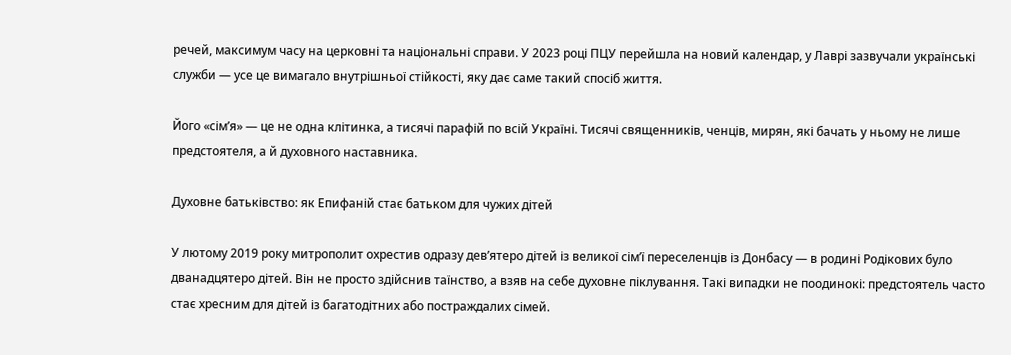речей, максимум часу на церковні та національні справи. У 2023 році ПЦУ перейшла на новий календар, у Лаврі зазвучали українські служби — усе це вимагало внутрішньої стійкості, яку дає саме такий спосіб життя.

Його «сім’я» — це не одна клітинка, а тисячі парафій по всій Україні. Тисячі священників, ченців, мирян, які бачать у ньому не лише предстоятеля, а й духовного наставника.

Духовне батьківство: як Епифаній стає батьком для чужих дітей

У лютому 2019 року митрополит охрестив одразу дев’ятеро дітей із великої сім’ї переселенців із Донбасу — в родині Родікових було дванадцятеро дітей. Він не просто здійснив таїнство, а взяв на себе духовне піклування. Такі випадки не поодинокі: предстоятель часто стає хресним для дітей із багатодітних або постраждалих сімей.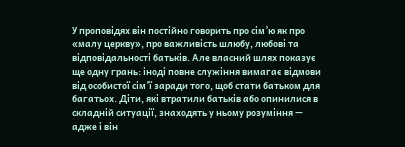У проповідях він постійно говорить про сім’ю як про «малу церкву», про важливість шлюбу, любові та відповідальності батьків. Але власний шлях показує ще одну грань: іноді повне служіння вимагає відмови від особистої сім’ї заради того, щоб стати батьком для багатьох. Діти, які втратили батьків або опинилися в складній ситуації, знаходять у ньому розуміння — адже і він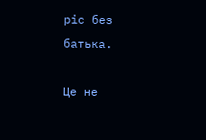ріс без батька.

Це не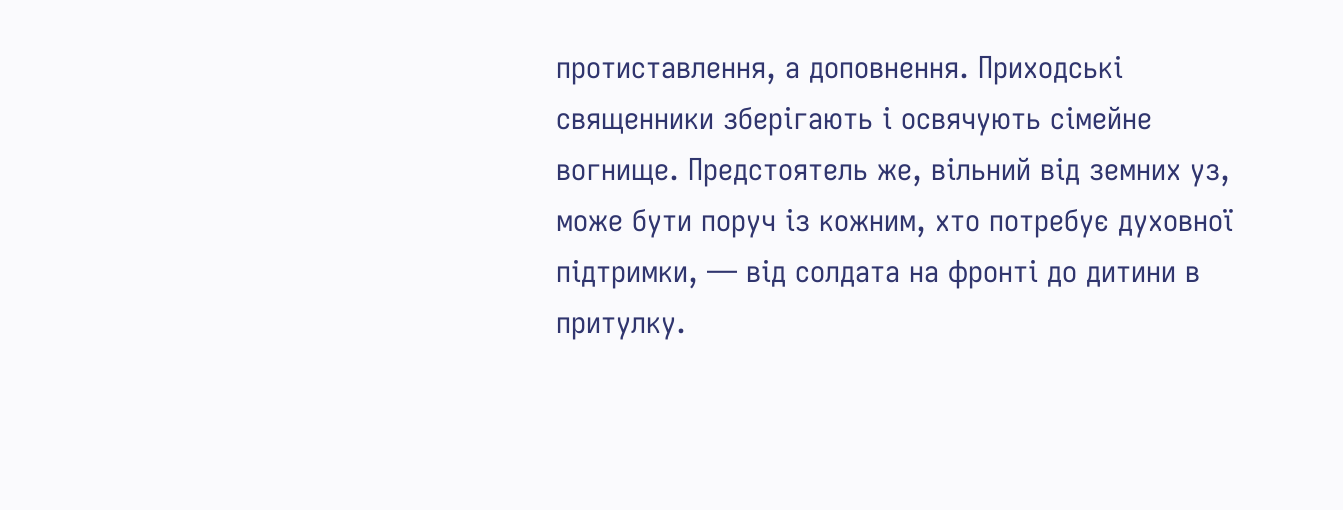протиставлення, а доповнення. Приходські священники зберігають і освячують сімейне вогнище. Предстоятель же, вільний від земних уз, може бути поруч із кожним, хто потребує духовної підтримки, — від солдата на фронті до дитини в притулку.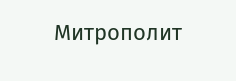Митрополит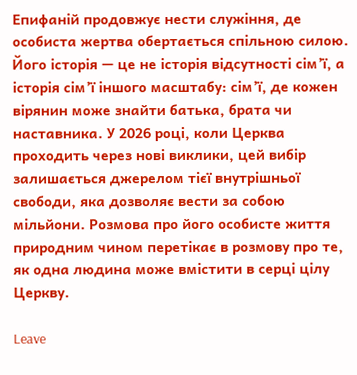Епифаній продовжує нести служіння, де особиста жертва обертається спільною силою. Його історія — це не історія відсутності сім’ї, а історія сім’ї іншого масштабу: сім’ї, де кожен вірянин може знайти батька, брата чи наставника. У 2026 році, коли Церква проходить через нові виклики, цей вибір залишається джерелом тієї внутрішньої свободи, яка дозволяє вести за собою мільйони. Розмова про його особисте життя природним чином перетікає в розмову про те, як одна людина може вмістити в серці цілу Церкву.

Leave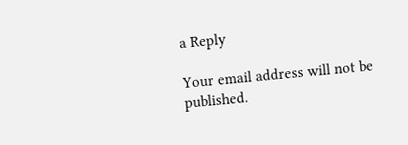a Reply

Your email address will not be published.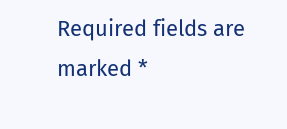Required fields are marked *